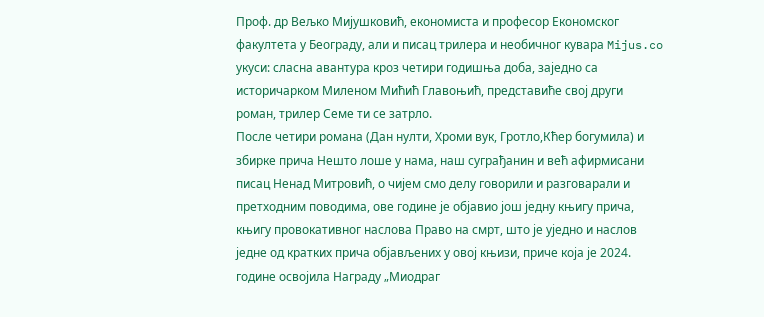Проф. др Вељко Мијушковић, економиста и професор Економског факултета у Београду, али и писац трилера и необичног кувара Mijus.co укуси: сласна авантура кроз четири годишња доба, заједно са историчарком Миленом Мићић Главоњић, представиће свој други роман, трилер Семе ти се затрло.
После четири романа (Дан нулти, Хроми вук, Гротло,Кћер богумила) и збирке прича Нешто лоше у нама, наш суграђанин и већ афирмисани писац Ненад Митровић, о чијем смо делу говорили и разговарали и претходним поводима, ове године је објавио још једну књигу прича, књигу провокативног наслова Право на смрт, што је уједно и наслов једне од кратких прича објављених у овој књизи, приче која је 2024. године освојила Награду „Миодраг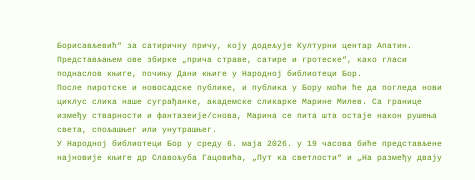Борисављевић“ за сатиричну причу, коју додељује Културни центар Апатин. Представљањем ове збирке „прича страве, сатире и гротеске“, како гласи поднаслов књиге, почињу Дани књиге у Народној библиотеци Бор.
После пиротске и новосадске публике, и публика у Бору моћи ће да погледа нови циклус слика наше суграђанке, академске сликарке Марине Милев. Са границе између стварности и фантазеије/снова, Марина се пита шта остаје након рушења света, спољашњег или унутрашњег.
У Народној библиотеци Бор у среду 6. маја 2026. у 19 часова биће представљене најновије књиге др Славољуба Гацовића, „Пут ка светлости“ и „На размеђу двају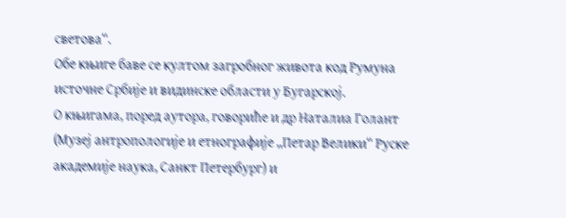светова“.
Обе књиге баве се култом загробног живота код Румуна источне Србије и видинске области у Бугарској.
О књигама, поред аутора, говориће и др Наталиа Голант (Музеј антропологије и етнографије „Петар Велики“ Руске академије наука, Санкт Петербург) и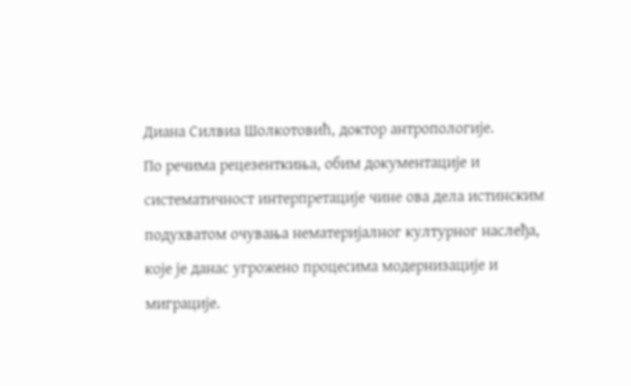Диана Силвиа Шолкотовић, доктор антропологије.
По речима рецезенткиња, обим документације и систематичност интерпретације чине ова дела истинским подухватом очувања нематеријалног културног наслеђа, које је данас угрожено процесима модернизације и миграције.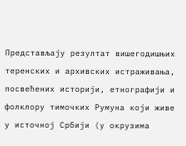Представљају резултат вишегодишњих теренских и архивских истраживања, посвећених историји, етнографији и фолклору тимочких Румуна који живе у источној Србији (у окрузима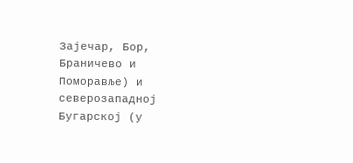Зајечар, Бор, Браничево и Поморавље) и северозападној Бугарској (у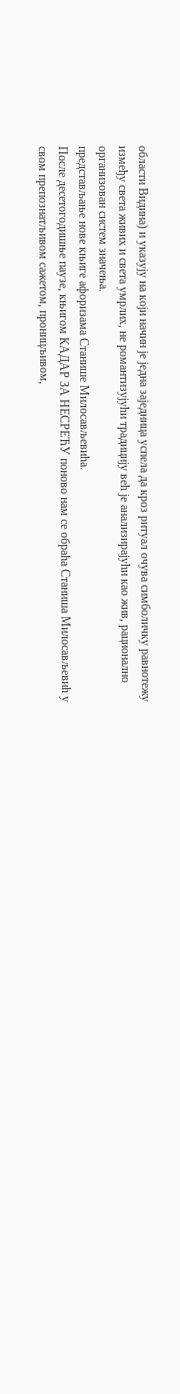области Видина) и указују на који начин је једна заједница успела да кроз ритуал очува симболичку равнотежу између света живих и света умрлих, не романтизујући традицију већ је анализирајући као жив, рационално организован систем значења.
представљање нове књиге афоризама Станише Милосављевића.
После десетогодишње паузе, књигом КАДАР ЗА НЕСРЕЋУ поново нам се обраћа Станиша Милосављевић у свом препознатљивом сажетом, проницљивом,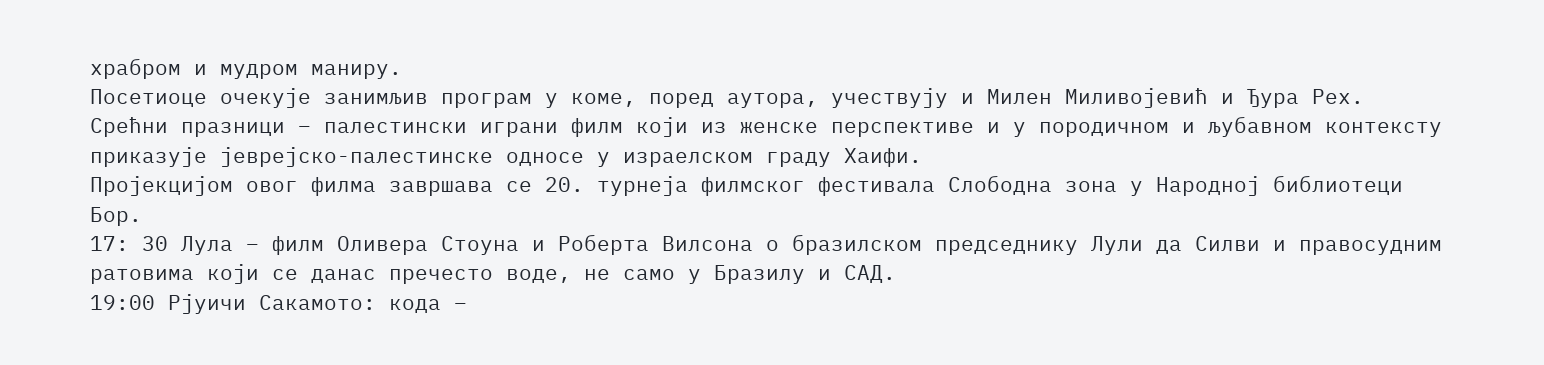храбром и мудром маниру.
Посетиоце очекује занимљив програм у коме, поред аутора, учествују и Милен Миливојевић и Ђура Рех.
Срећни празници – палестински играни филм који из женске перспективе и у породичном и љубавном контексту приказује јеврејско-палестинске односе у израелском граду Хаифи.
Пројекцијом овог филма завршава се 20. турнеја филмског фестивала Слободна зона у Народној библиотеци Бор.
17: 30 Лула – филм Оливера Стоуна и Роберта Вилсона о бразилском председнику Лули да Силви и правосудним ратовима који се данас пречесто воде, не само у Бразилу и САД.
19:00 Рјуичи Сакамото: кода –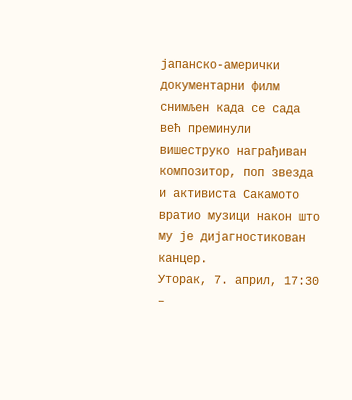јапанско-амерички документарни филм снимљен када се сада већ преминули вишеструко награђиван композитор, поп звезда и активиста Сакамото вратио музици након што му је дијагностикован канцер.
Уторак, 7. април, 17:30 –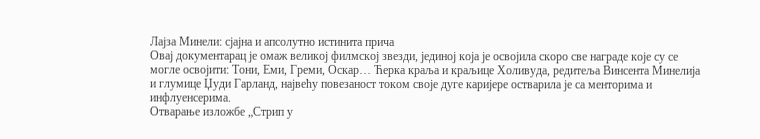Лајза Минели: сјајна и апсолутно истинита прича
Овај документарац је омаж великој филмској звезди, јединој која је освојила скоро све награде које су се могле освојити: Тони, Еми, Греми, Оскар… Ћерка краља и краљице Холивуда, редитеља Винсента Минелија и глумице Џуди Гарланд, највећу повезаност током своје дуге каријере остварила је са менторима и инфлуенсерима.
Отварање изложбе „Стрип у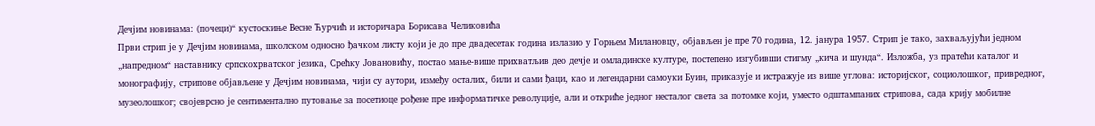Дечјим новинама: (почеци)“ кустоскиње Весне Ћурчић и историчара Борисава Челиковића
Први стрип је у Дечјим новинама, школском односно ђачком листу који је до пре двадесетак година излазио у Горњем Милановцу, објављен је пре 70 година, 12. јанура 1957. Стрип је тако, захваљујући једном „напредном“ наставнику српскохрватског језика, Срећку Јовановићу, постао мање-више прихватљив део дечје и омладинске културе, постепено изгубивши стигму „кича и шунда“. Изложба, уз пратећи каталог и монографију, стрипове објављене у Дечјим новинама, чији су аутори, између осталих, били и сами ђаци, као и легендарни самоуки Буин, приказује и истражује из више углова: историјског, социолошког, привредног, музеолошког; својеврсно је сентиментално путовање за посетиоце рођене пре информатичке револуције, али и откриће једног несталог света за потомке који, уместо одштампаних стрипова, сада крију мобилне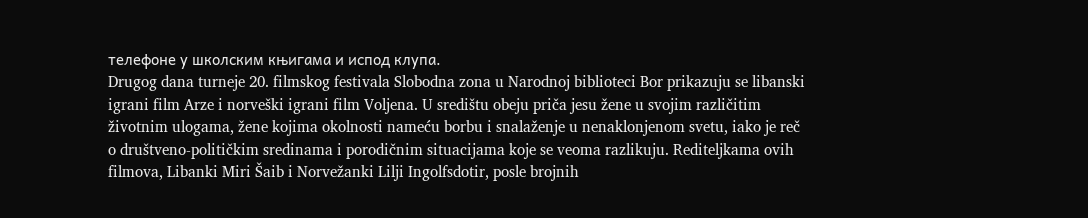телефоне у школским књигама и испод клупа.
Drugog dana turneje 20. filmskog festivala Slobodna zona u Narodnoj biblioteci Bor prikazuju se libanski igrani film Arze i norveški igrani film Voljena. U središtu obeju priča jesu žene u svojim različitim životnim ulogama, žene kojima okolnosti nameću borbu i snalaženje u nenaklonjenom svetu, iako je reč o društveno-političkim sredinama i porodičnim situacijama koje se veoma razlikuju. Rediteljkama ovih filmova, Libanki Miri Šaib i Norvežanki Lilji Ingolfsdotir, posle brojnih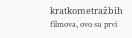kratkometražbih filmova, ovo su prvi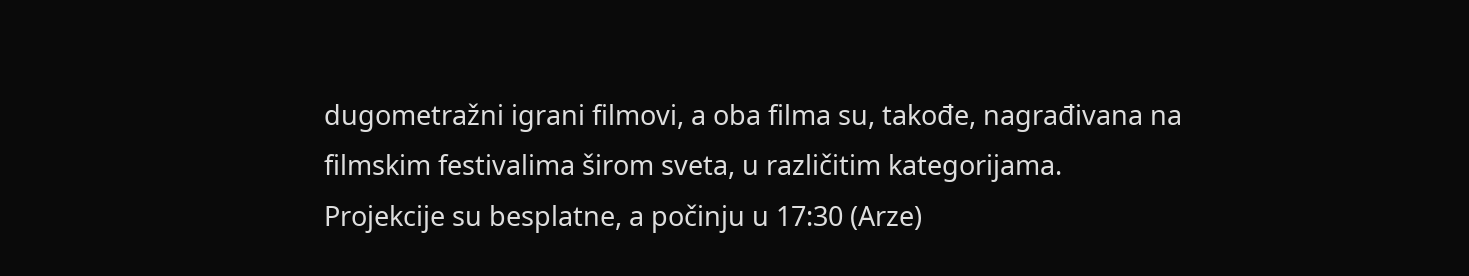dugometražni igrani filmovi, a oba filma su, takođe, nagrađivana na filmskim festivalima širom sveta, u različitim kategorijama.
Projekcije su besplatne, a počinju u 17:30 (Arze)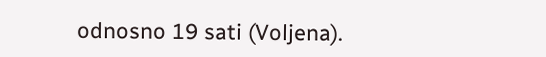odnosno 19 sati (Voljena).